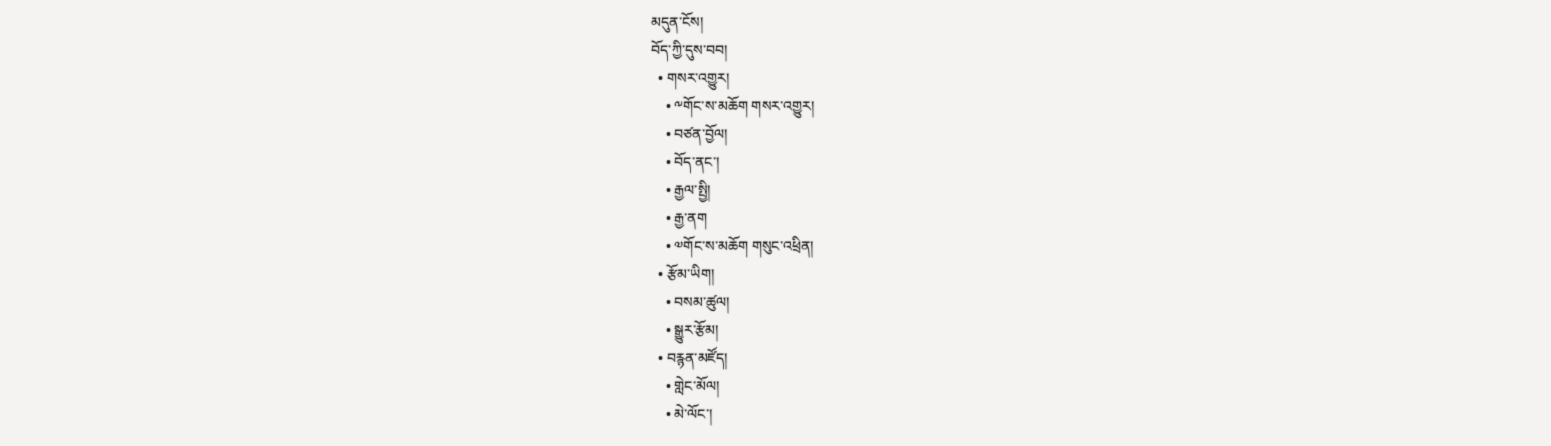མདུན་ངོས།
བོད་ཀྱི་དུས་བབ།
  • གསར་འགྱུར།
    • ༸གོང་ས་མཆོག གསར་འགྱུར།
    • བཙན་བྱོལ།
    • བོད་ནང་།
    • རྒྱལ་སྤྱི།
    • རྒྱ་ནག
    • ༧གོང་ས་མཆོག གསུང་འཕྲིན།
  • རྩོམ་ཡིག།
    • བསམ་ཚུལ།
    • སྒྱུར་རྩོམ།
  • བརྙན་མཛོད།
    • གླེང་མོལ།
    • མེ་ལོང་།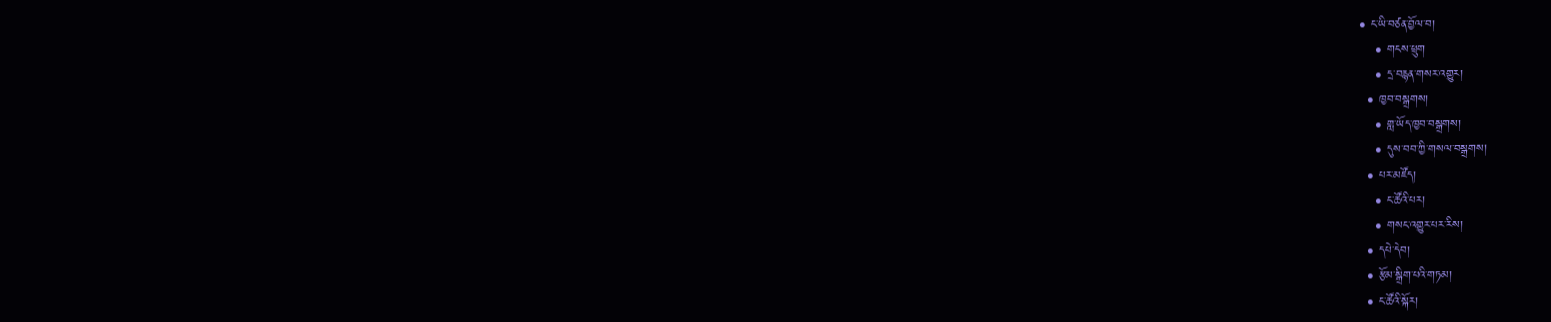• ང་ཡི་བཙན་བྱོལ་བ།
    • གངས་ཕྲུག
    • དྲ་བརྙན་གསར་འགྱུར།
  • ཁྱབ་བསྒྲགས།
    • གླ་ཡོད་ཁྱབ་བསྒྲགས།
    • དུས་བབ་ཀྱི་གསལ་བསྒྲགས།
  • པར་མཛོད།
    • ང་ཚོའི་པར།
    • གསང་འགྱུར་པར་རིས།
  • དཔེ་དེབ།
  • རྩོམ་སྒྲིག་པའི་གཏམ།
  • ང་ཚོའི་སྐོར།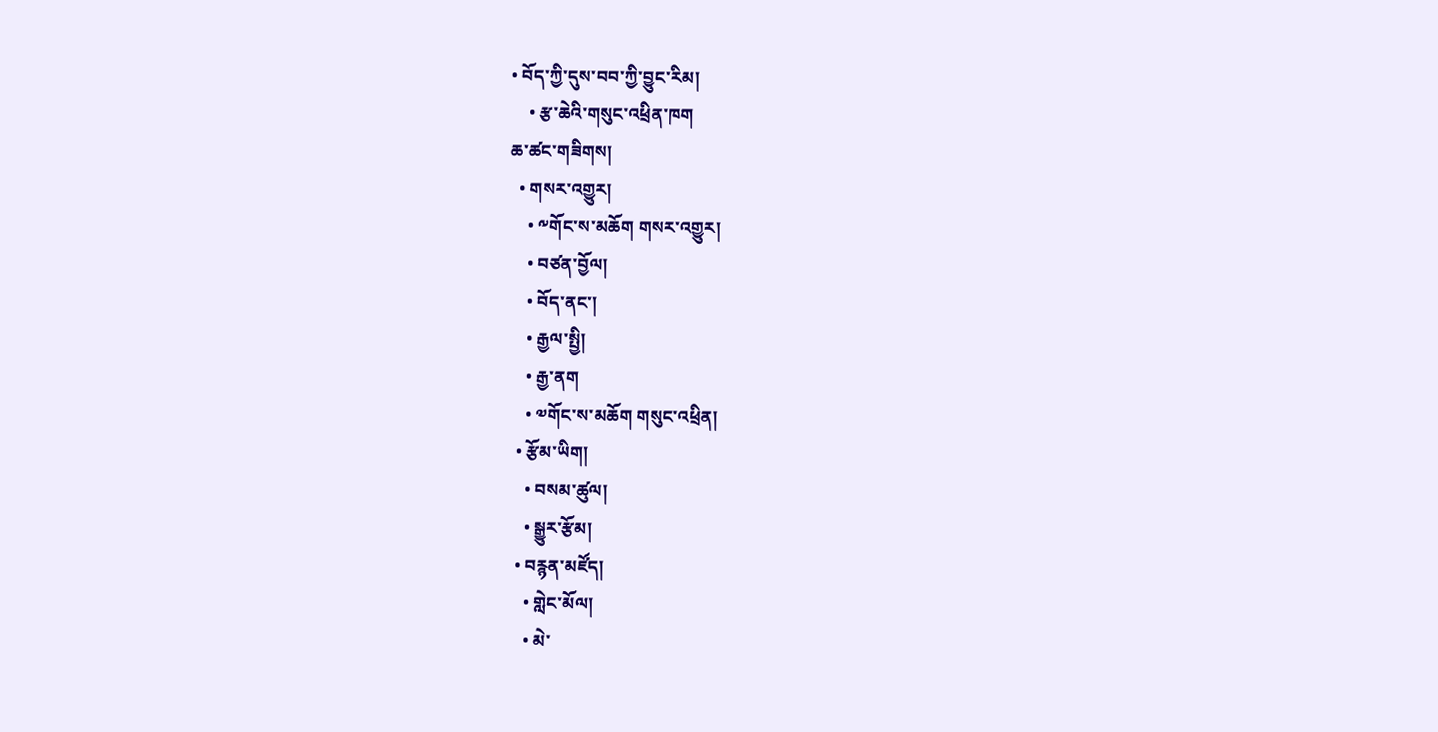• བོད་ཀྱི་དུས་བབ་ཀྱི་བྱུང་རིམ།
    • རྩ་ཆེའི་གསུང་འཕྲིན་ཁག
ཆ་ཚང་གཟིགས།
  • གསར་འགྱུར།
    • ༸གོང་ས་མཆོག གསར་འགྱུར།
    • བཙན་བྱོལ།
    • བོད་ནང་།
    • རྒྱལ་སྤྱི།
    • རྒྱ་ནག
    • ༧གོང་ས་མཆོག གསུང་འཕྲིན།
  • རྩོམ་ཡིག།
    • བསམ་ཚུལ།
    • སྒྱུར་རྩོམ།
  • བརྙན་མཛོད།
    • གླེང་མོལ།
    • མེ་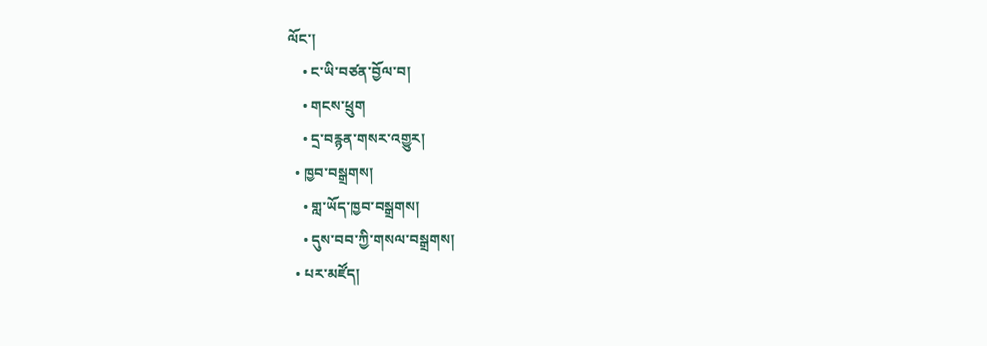ལོང་།
    • ང་ཡི་བཙན་བྱོལ་བ།
    • གངས་ཕྲུག
    • དྲ་བརྙན་གསར་འགྱུར།
  • ཁྱབ་བསྒྲགས།
    • གླ་ཡོད་ཁྱབ་བསྒྲགས།
    • དུས་བབ་ཀྱི་གསལ་བསྒྲགས།
  • པར་མཛོད།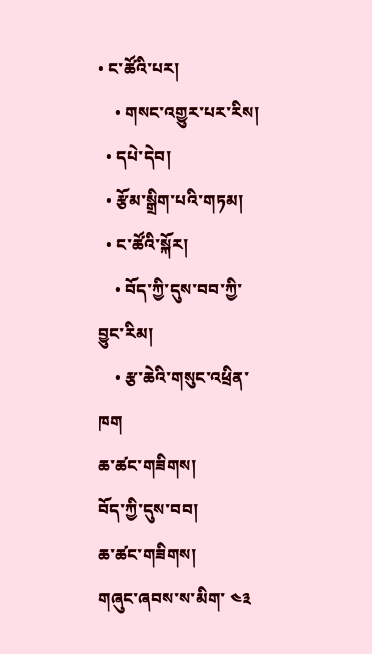• ང་ཚོའི་པར།
    • གསང་འགྱུར་པར་རིས།
  • དཔེ་དེབ།
  • རྩོམ་སྒྲིག་པའི་གཏམ།
  • ང་ཚོའི་སྐོར།
    • བོད་ཀྱི་དུས་བབ་ཀྱི་བྱུང་རིམ།
    • རྩ་ཆེའི་གསུང་འཕྲིན་ཁག
ཆ་ཚང་གཟིགས།
བོད་ཀྱི་དུས་བབ།
ཆ་ཚང་གཟིགས།
གཞུང་ཞབས་ས་མིག་ ༤༣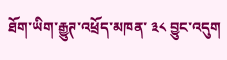ཐོག་ཡིག་རྒྱུཊ་འཕྲོད་མཁན་ ༣༨ བྱུང་འདུག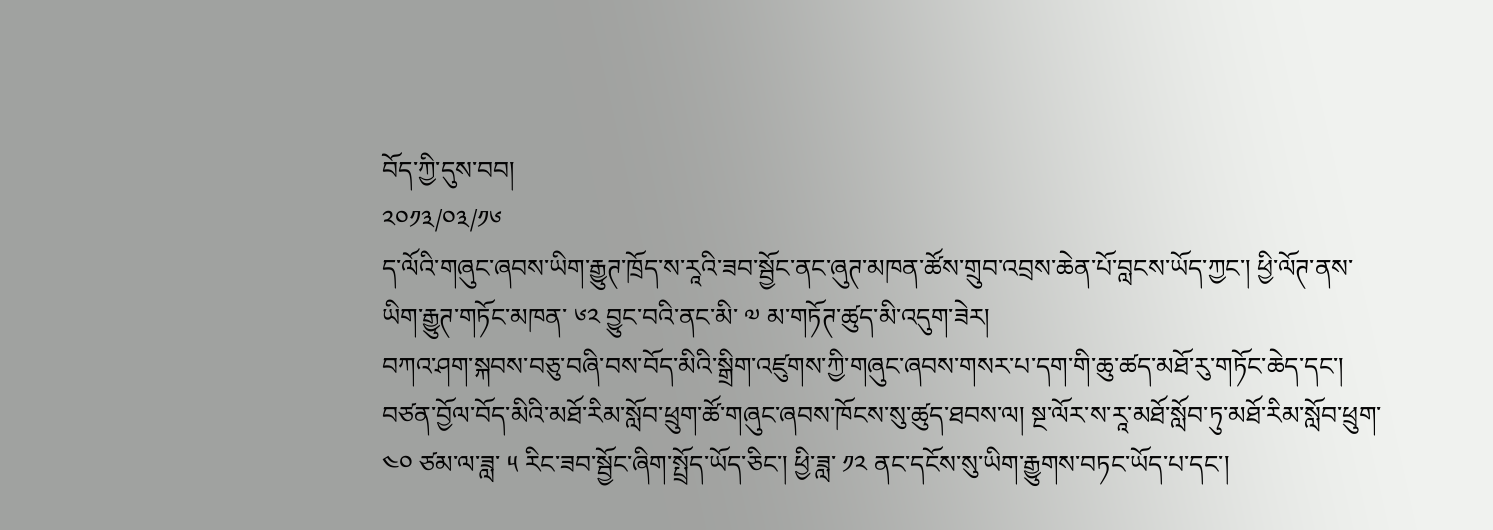བོད་ཀྱི་དུས་བབ།
༢༠༡༣/༠༣/༡༦
ད་ལོའི་གཞུང་ཞབས་ཡིག་རྒྱུཊ་ཁྲོད་ས་རཱའི་ཟབ་སྦྱོང་ནང་ཞུཊ་མཁན་ཚོས་གྲུབ་འབྲས་ཆེན་པོ་བླངས་ཡོད་ཀྱང་། ཕྱི་ལོཊ་ནས་ཡིག་རྒྱུཊ་གཏོང་མཁན་ ༦༢ བྱུང་བའི་ནང་མི་ ༧ མ་གཏོཊ་ཚུད་མི་འདུག་ཟེར།
བཀའ་ཤག་སྐབས་བཅུ་བཞི་བས་བོད་མིའི་སྒྲིག་འཛུགས་ཀྱི་གཞུང་ཞབས་གསར་པ་དག་གི་ཆུ་ཚད་མཐོ་རུ་གཏོང་ཆེད་དང་། བཙན་བྱོལ་བོད་མིའི་མཐོ་རིམ་སློབ་ཕྲུག་ཚོ་གཞུང་ཞབས་ཁོངས་སུ་ཚུད་ཐབས་ལ། སྔ་ལོར་ས་རཱ་མཐོ་སློབ་ཏུ་མཐོ་རིམ་སློབ་ཕྲུག་ ༤༠ ཙམ་ལ་ཟླ་ ༥ རིང་ཟབ་སྦྱོང་ཞིག་སྤྲོད་ཡོད་ཅིང་། ཕྱི་ཟླ་ ༡༢ ནང་དངོས་སུ་ཡིག་རྒྱུགས་བཏང་ཡོད་པ་དང་།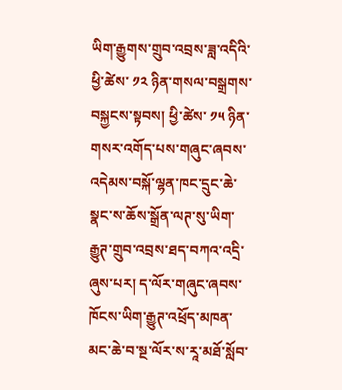ཡིག་རྒྱུགས་གྲུབ་འབྲས་ཟླ་འདིའི་ཕྱི་ཚེས་ ༡༢ ཉིན་གསལ་བསྒྲགས་བསྐྱངས་སྟབས། ཕྱི་ཚེས་ ༡༥ ཉིན་གསར་འགོད་པས་གཞུང་ཞབས་འདེམས་བསྐོ་ལྷན་ཁང་དྲུང་ཆེ་སྣང་ས་ཆོས་སྒྲོན་ལཊ་སུ་ཡིག་རྒྱུཊ་གྲུབ་འབྲས་ཐད་བཀའ་འདྲི་ཞུས་པར། ད་ལོར་གཞུང་ཞབས་ཁོངས་ཡིག་རྒྱུཊ་འཕྲོད་མཁན་མང་ཆེ་བ་སྔ་ལོར་ས་རཱ་མཐོ་སློབ་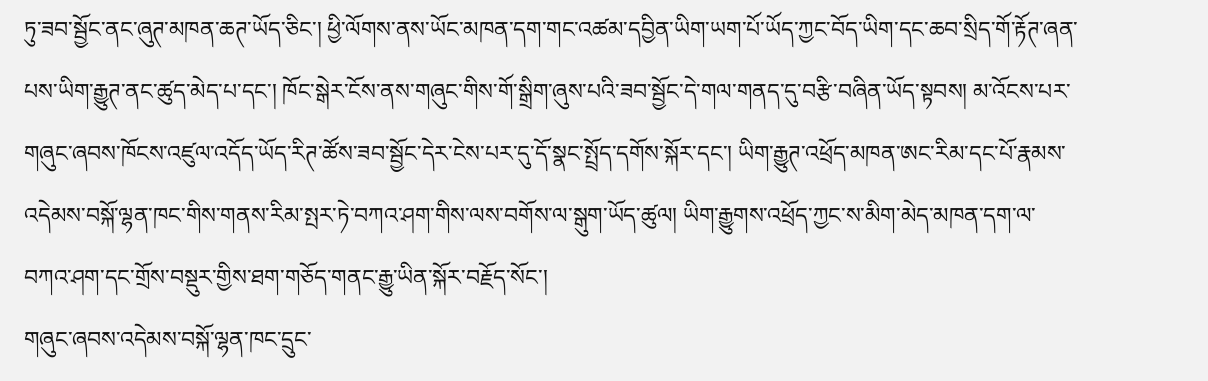ཏུ་ཟབ་སྦྱོང་ནང་ཞུཊ་མཁན་ཆཊ་ཡོད་ཅིང་། ཕྱི་ལོགས་ནས་ཡོང་མཁན་དག་གང་འཚམ་དབྱིན་ཡིག་ཡག་པོ་ཡོད་ཀྱང་བོད་ཡིག་དང་ཆབ་སྲིད་གོ་རྟོཊ་ཞན་པས་ཡིག་རྒྱུཊ་ནང་ཚུད་མེད་པ་དང་། ཁོང་སྒེར་ངོས་ནས་གཞུང་གིས་གོ་སྒྲིག་ཞུས་པའི་ཟབ་སྦྱོང་དེ་གལ་གནད་དུ་བརྩི་བཞིན་ཡོད་སྟབས། མ་འོངས་པར་གཞུང་ཞབས་ཁོངས་འཛུལ་འདོད་ཡོད་རིཊ་ཚོས་ཟབ་སྦྱོང་དེར་ངེས་པར་དུ་དོ་སྣང་སྤྲོད་དགོས་སྐོར་དང་། ཡིག་རྒྱུཊ་འཕྲོད་མཁན་ཨང་རིམ་དང་པོ་རྣམས་འདེམས་བསྐོ་ལྷན་ཁང་གིས་གནས་རིམ་སྤར་ཏེ་བཀའ་ཤག་གིས་ལས་བགོས་ལ་སྒུག་ཡོད་ཚུལ། ཡིག་རྒྱུགས་འཕྲོད་ཀྱང་ས་མིག་མེད་མཁན་དག་ལ་བཀའ་ཤག་དང་གྲོས་བསྡུར་གྱིས་ཐག་གཅོད་གནང་རྒྱུ་ཡིན་སྐོར་བརྗོད་སོང་།
གཞུང་ཞབས་འདེམས་བསྐོ་ལྷན་ཁང་དྲུང་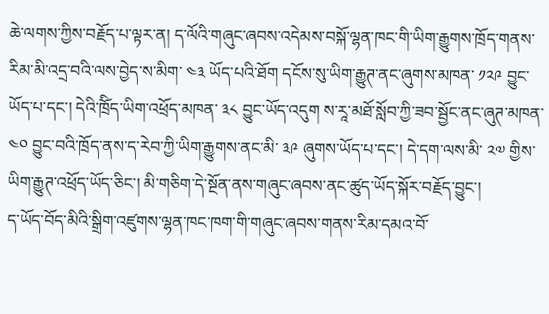ཆེ་ལགས་ཀྱིས་བརྗོད་པ་ལྟར་ན། ད་ལོའི་གཞུང་ཞབས་འདེམས་བསྐོ་ལྷན་ཁང་གི་ཡིག་རྒྱུགས་ཁྲོད་གནས་རིམ་མི་འདྲ་བའི་ལས་བྱེད་ས་མིག་ ༤༣ ཡོད་པའི་ཐོག དངོས་སུ་ཡིག་རྒྱུཊ་ནང་ཞུགས་མཁན་ ༡༢༩ བྱུང་ཡོད་པ་དང་། དེའི་ཁྲོིད་ཡིག་འཕྲོད་མཁན་ ༣༨ བྱུང་ཡོད་འདུག ས་རཱ་མཐོ་སློབ་ཀྱི་ཟབ་སྦྱོང་ནང་ཞུཊ་མཁན་ ༤༠ བྱུང་བའི་ཁྲོད་ནས་ད་རེབ་ཀྱི་ཡིག་རྒྱུགས་ནང་མི་ ༣༩ ཞུགས་ཡོད་པ་དང་། དེ་དག་ལས་མི་ ༢༧ གྱིས་ཡིག་རྒྱུཊ་འཕྲོད་ཡོད་ཅིང་། མི་གཅིག་དེ་སྔོན་ནས་གཞུང་ཞབས་ནང་ཚུད་ཡོད་སྐོར་བརྗོད་བྱུང་།
ད་ཡོད་བོད་མིའི་སྒྲིག་འཛུགས་ལྷན་ཁང་ཁག་གི་གཞུང་ཞབས་གནས་རིམ་དམའ་བོ་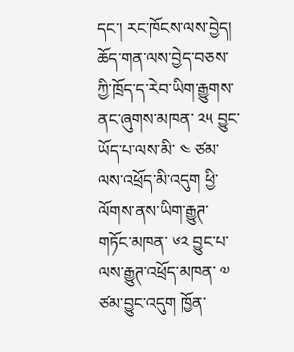དང་། རང་ཁོངས་ལས་བྱེད། ཆོད་གན་ལས་བྱེད་བཅས་ཀྱི་ཁྲོད་ད་རེབ་ཡིག་རྒྱུགས་ནང་ཞུགས་མཁན་ ༢༥ བྱུང་ཡོད་པ་ལས་མི་ ༤ ཙམ་ལས་འཕྲོད་མི་འདུག ཕྱི་ལོགས་ནས་ཡིག་རྒྱུཊ་གཏོང་མཁན་ ༦༢ བྱུང་པ་ལས་རྒྱུཊ་འཕྲོད་མཁན་ ༧ ཙམ་བྱུང་འདུག ཁྱོན་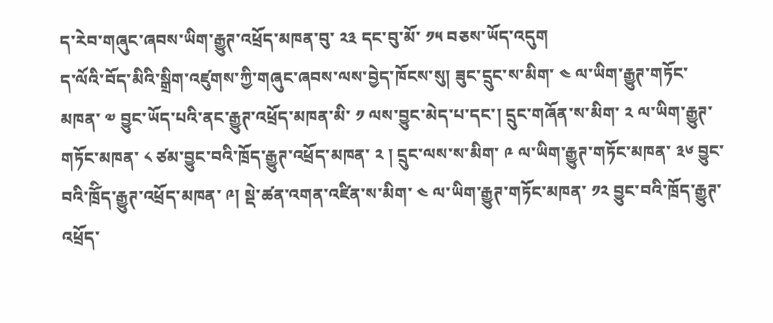ད་རེབ་གཞུང་ཞབས་ཡིག་རྒྱུཊ་འཕྲོད་མཁན་བུ་ ༢༣ དང་བུ་མོ་ ༡༥ བཅས་ཡོད་འདུག
ད་ལོའི་བོད་མིའི་སྒྲིག་འཛུགས་ཀྱི་གཞུང་ཞབས་ལས་བྱེད་ཁོངས་སུ། ཟུང་དྲུང་ས་མིག་ ༤ ལ་ཡིག་རྒྱུཊ་གཏོང་མཁན་ ༧ བྱུང་ཡོད་པའི་ནང་རྒྱུཊ་འཕྲོད་མཁན་མི་ ༡ ལས་བྱུང་མེད་པ་དང་། དྲུང་གཞོན་ས་མིག་ ༢ ལ་ཡིག་རྒྱུཊ་གཏོང་མཁན་ ༨ ཙམ་བྱུང་བའི་ཁྲོད་རྒྱུཊ་འཕྲོད་མཁན་ ༢ ། དྲུང་ལས་ས་མིག་ ༩ ལ་ཡིག་རྒྱུཊ་གཏོང་མཁན་ ༣༦ བྱུང་བའི་ཁྲོིད་རྒྱུཊ་འཕྲོད་མཁན་ ༩། སྡེ་ཚན་འགན་འཛིན་ས་མིག་ ༤ ལ་ཡིག་རྒྱུཊ་གཏོང་མཁན་ ༡༢ བྱུང་བའི་ཁྲོད་རྒྱུཊ་འཕྲོད་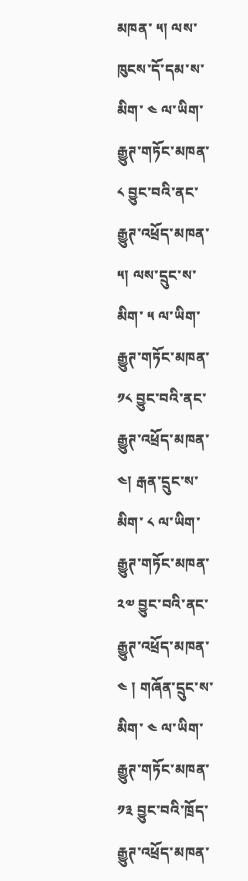མཁན་ ༥། ལས་ཁུངས་དོ་དམ་ས་མིག་ ༤ ལ་ཡིག་རྒྱུཊ་གཏོང་མཁན་ ༨ བྱུང་བའི་ནང་རྒྱུཊ་འཕྲོད་མཁན་ ༥། ལས་དྲུང་ས་མིག་ ༥ ལ་ཡིག་རྒྱུཊ་གཏོང་མཁན་ ༡༨ བྱུང་བའི་ནང་རྒྱུཊ་འཕྲོད་མཁན་ ༤། རྒན་དྲུང་ས་མིག་ ༨ ལ་ཡིག་རྒྱུཊ་གཏོང་མཁན་ ༢༧ བྱུང་བའི་ནང་རྒྱུཊ་འཕྲོད་མཁན་ ༤ ། གཞོན་དྲུང་ས་མིག་ ༤ ལ་ཡིག་རྒྱུཊ་གཏོང་མཁན་ ༡༣ བྱུང་བའི་ཁྲོད་རྒྱུཊ་འཕྲོད་མཁན་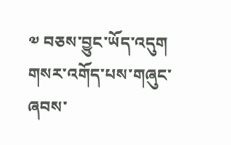༧ བཅས་བྱུང་ཡོད་འདུག
གསར་འགོད་པས་གཞུང་ཞབས་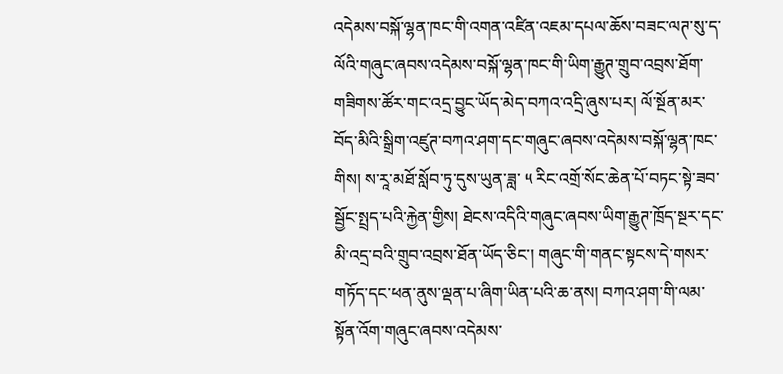འདེམས་བསྐོ་ལྷན་ཁང་གི་འགན་འཛིན་འཇམ་དཔལ་ཆོས་བཟང་ལཊ་སུ་ད་ལོའི་གཞུང་ཞབས་འདེམས་བསྐོ་ལྷན་ཁང་གི་ཡིག་རྒྱུཊ་གྲུབ་འབྲས་ཐོག་གཟིགས་ཚོར་གང་འདྲ་བྱུང་ཡོད་མེད་བཀའ་འདྲི་ཞུས་པར། ལོ་སྔོན་མར་བོད་མིའི་སྒྲིག་འཛུཊ་བཀའ་ཤག་དང་གཞུང་ཞབས་འདེམས་བསྐོ་ལྷན་ཁང་གིས། ས་རཱ་མཐོ་སློབ་ཏུ་དུས་ཡུན་ཟླ་ ༥ རིང་འགྲོ་སོང་ཆེན་པོ་བཏང་སྟེ་ཟབ་སྦྱོང་སྤྲད་པའི་རྐྱེན་གྱིས། ཐེངས་འདིའི་གཞུང་ཞབས་ཡིག་རྒྱུཊ་ཁྲོད་སྔར་དང་མི་འདྲ་བའི་གྲུབ་འབྲས་ཐོན་ཡོད་ཅིང་། གཞུང་གི་གནང་སྟངས་དེ་གསར་གཏོད་དང་ཕན་ནུས་ལྡན་པ་ཞིག་ཡིན་པའི་ཆ་ནས། བཀའ་ཤག་གི་ལམ་སྟོན་འོག་གཞུང་ཞབས་འདེམས་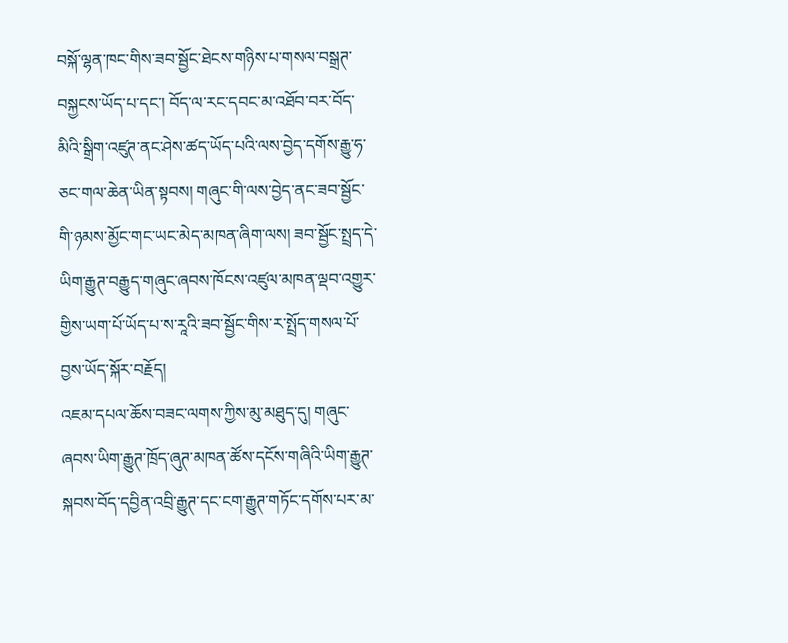བསྐོ་ལྷན་ཁང་གིས་ཟབ་སྦྱོང་ཐེངས་གཉིས་པ་གསལ་བསྒྲཊ་བསྐྱངས་ཡོད་པ་དང་། བོད་ལ་རང་དབང་མ་འཐོབ་བར་བོད་མིའི་སྒྲིག་འཛུཊ་ནང་ཤེས་ཚད་ཡོད་པའི་ལས་བྱེད་དགོས་རྒྱུ་ཧ་ཅང་གལ་ཆེན་ཡིན་སྟབས། གཞུང་གི་ལས་བྱེད་ནང་ཟབ་སྦྱོང་གི་ཉམས་མྱོང་གང་ཡང་མེད་མཁན་ཞིག་ལས། ཟབ་སྦྱོང་སྤྲད་དེ་ཡིག་རྒྱུཊ་བརྒྱུད་གཞུང་ཞབས་ཁོངས་འཛུལ་མཁན་ལྡབ་འགྱུར་གྱིས་ཡག་པོ་ཡོད་པ་ས་རཱའི་ཟབ་སྦྱོང་གིས་ར་སྤྲོད་གསལ་པོ་བྱས་ཡོད་སྐོར་བརྗོད།
འཇམ་དཔལ་ཆོས་བཟང་ལགས་ཀྱིས་མུ་མཐུད་དུ། གཞུང་ཞབས་ཡིག་རྒྱུཊ་ཁྲོད་ཞུཊ་མཁན་ཚོས་དངོས་གཞིའི་ཡིག་རྒྱུཊ་སྐབས་བོད་དབྱིན་འབྲི་རྒྱུཊ་དང་ངག་རྒྱུཊ་གཏོང་དགོས་པར་མ་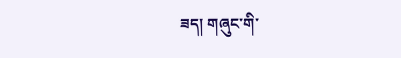ཟད། གཞུང་གི་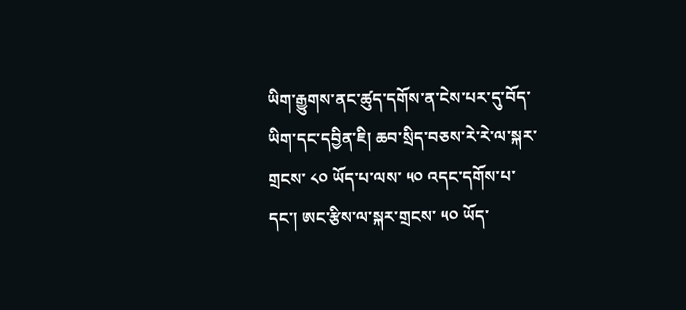ཡིག་རྒྱུགས་ནང་ཚུད་དགོས་ན་ངེས་པར་དུ་བོད་ཡིག་དང་དབྱིན་ཇི། ཆབ་སྲིད་བཅས་རེ་རེ་ལ་སྐར་གྲངས་ ༨༠ ཡོད་པ་ལས་ ༥༠ འདང་དགོས་པ་དང་། ཨང་རྩིས་ལ་སྐར་གྲངས་ ༥༠ ཡོད་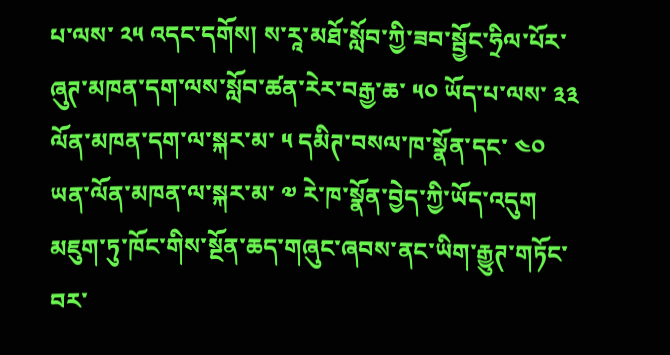པ་ལས་ ༢༥ འདང་དགོས། ས་རཱ་མཐོ་སློབ་ཀྱི་ཟབ་སྦྱོང་ཧྲིལ་པོར་ཞུཊ་མཁན་དག་ལས་སློབ་ཚན་རེར་བརྒྱ་ཆ་ ༥༠ ཡོད་པ་ལས་ ༣༣ ལོན་མཁན་དག་ལ་སྐར་མ་ ༥ དམིཊ་བསལ་ཁ་སྣོན་དང་ ༤༠ ཡན་ལོན་མཁན་ལ་སྐར་མ་ ༧ རེ་ཁ་སྣོན་བྱེད་ཀྱི་ཡོད་འདུག
མཇུག་ཏུ་ཁོང་གིས་སྔོན་ཆད་གཞུང་ཞབས་ནང་ཡིག་རྒྱུཊ་གཏོང་བར་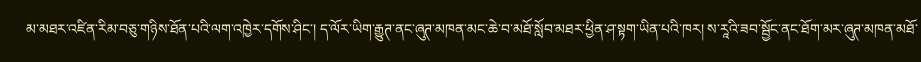མ་མཐར་འཛིན་རིམ་བཅུ་གཉིས་ཐོན་པའི་ལག་འཁྱེར་དགོས་ཤིང་། ད་ལོར་ཡིག་རྒྱུཊ་ནང་ཞུཊ་མཁན་མང་ཆེ་བ་མཐོ་སློབ་མཐར་ཕྱིན་ཤ་སྟག་ཡིན་པའི་ཁར། ས་རཱའི་ཟབ་སྦྱོང་ནང་ཐོག་མར་ཞུཊ་མཁན་མཐོ་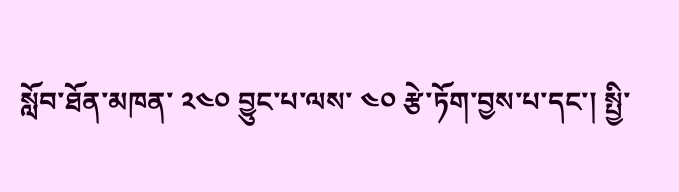སློབ་ཐོན་མཁན་ ༢༤༠ བྱུང་པ་ལས་ ༤༠ རྩེ་ཏོག་བྱས་པ་དང་། སྤྱི་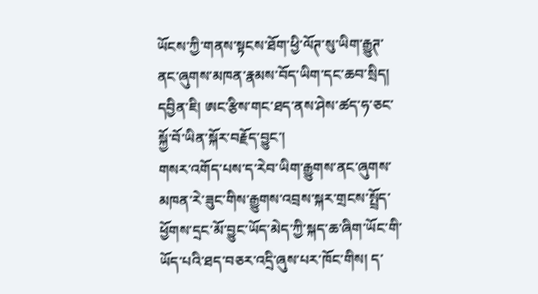ཡོངས་ཀྱི་གནས་སྟངས་ཐོག་ཕྱི་ལོཊ་སུ་ཡིག་རྒྱུཊ་ནང་ཞུགས་མཁན་རྣམས་བོད་ཡིག་དང་ཆབ་སྲིད། དབྱིན་ཇི། ཨང་རྩིས་གང་ཐད་ནས་ཤེས་ཚད་ཧ་ཅང་སྐྱོ་བོ་ཡིན་སྐོར་བརྗོད་བྱུང་།
གསར་འགོད་པས་ད་རེབ་ཡིག་རྒྱུགས་ནང་ཞུགས་མཁན་རེ་ཟུང་གིས་རྒྱུགས་འབྲས་སྐར་གྲངས་སྤྲོད་ཕྱོགས་དྲང་མོ་བྱུང་ཡོད་མེད་ཀྱི་སྐད་ཆ་ཞིག་ཡོང་གི་ཡོད་པའི་ཐད་བཅར་འདྲི་ཞུས་པར་ཁོང་གིས། ད་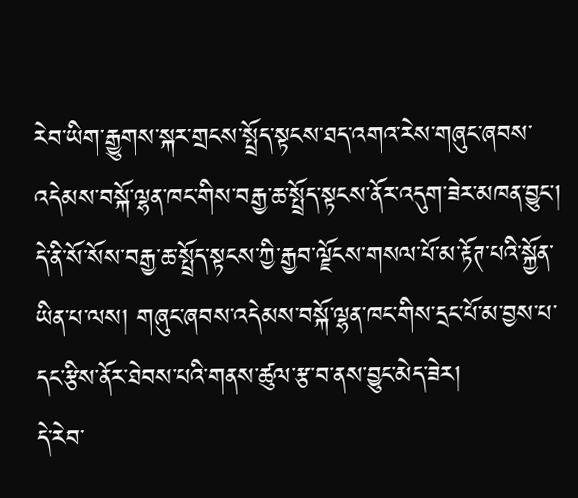རེབ་ཡིག་རྒྱུགས་སྐར་གྲངས་སྤྲོད་སྟངས་ཐད་འགའ་རེས་གཞུང་ཞབས་འདེམས་བསྐོ་ལྷན་ཁང་གིས་བརྒྱ་ཆ་སྤྲོད་སྟངས་ནོར་འདུག་ཟེར་མཁན་བྱུང་། དེ་ནི་སོ་སོས་བརྒྱ་ཆ་སྤྲོད་སྟངས་ཀྱི་རྒྱབ་ལྗོངས་གསལ་པོ་མ་རྟོཊ་པའི་སྐྱོན་ཡིན་པ་ལས། གཞུང་ཞབས་འདེམས་བསྐོ་ལྷན་ཁང་གིས་དྲང་པོ་མ་བྱས་པ་དང་རྩིས་ནོར་ཐེབས་པའི་གནས་ཚུལ་རྩ་བ་ནས་བྱུང་མེད་ཟེར།
དེ་རེབ་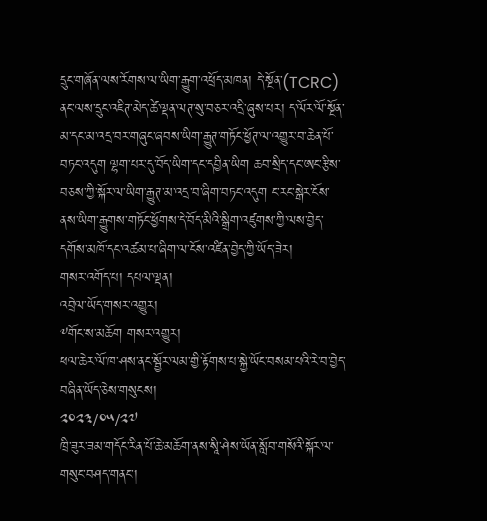དྲུང་གཞོན་ལས་རོགས་ལ་ཡིག་རྒྱུག་འཕྲོད་མཁན། དེ་སྔོན་(TCRC) ནང་ལས་དྲུང་འཇིཊ་མེད་ཚེ་ལྡན་ལཊ་སུ་བཅར་འདྲི་ཞུས་པར། ད་ལོར་ལོ་སྔོན་མ་དང་མ་འདྲ་བར་གཞུང་ཞབས་ཡིག་རྒྱུཊ་གཏོང་ཕྱོཊ་ལ་འགྱུར་བ་ཆེན་པོ་བཏང་འདུག ལྷག་པར་དུ་བོད་ཡིག་དང་དབྱིན་ཡིག ཆབ་སྲིད་དང་ཨང་རྩིས་བཅས་ཀྱི་སྐོར་ལ་ཡིག་རྒྱུཊ་མ་འདྲ་བ་ཞིག་བཏང་འདུག ང་རང་སྒེར་ངོས་ནས་ཡིག་རྒྱུགས་གཏོང་ཕྱོགས་དེ་བོད་མིའི་སྒྲིག་འཛུགས་ཀྱི་ལས་བྱེད་དགོས་མཁོ་དང་འཚམ་པ་ཞིག་ལ་ངོས་འཛིན་བྱེད་ཀྱི་ཡོད་ཟེར།
གསར་འགོད་པ། དཔལ་ལྡན།
འབྲེལ་ཡོད་གསར་འགྱུར།
༸གོང་ས་མཆོག གསར་འགྱུར།
ཕལ་ཆེར་ལོ་ཁ་ཤས་ནང་སྦྱོར་ལམ་གྱི་རྟོགས་པ་སྐྱེ་ཡོང་བསམ་པའི་རེ་བ་བྱེད་བཞིན་ཡོད་ཅེས་གསུངས།
༢༠༢༣/༠༥/༢༧
ཁྲི་ཟུར་ཟམ་གདོང་རིན་པོ་ཆེ་མཆོག་ནས་སཱི་ཤེས་ཡོན་སློབ་གསོའི་སྐོར་ལ་གསུང་བཤད་གནང་།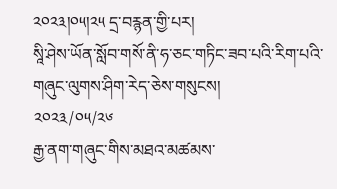༢༠༢༣།༠༥།༢༥ དྲ་བརྙན་གྱི་པར།
སཱི་ཤེས་ཡོན་སློབ་གསོ་ནི་ཧ་ཅང་གཏིང་ཟབ་པའི་རིག་པའི་གཞུང་ལུགས་ཤིག་རེད་ཅེས་གསུངས།
༢༠༢༣/༠༥/༢༦
རྒྱ་ནག་གཞུང་གིས་མཐའ་མཚམས་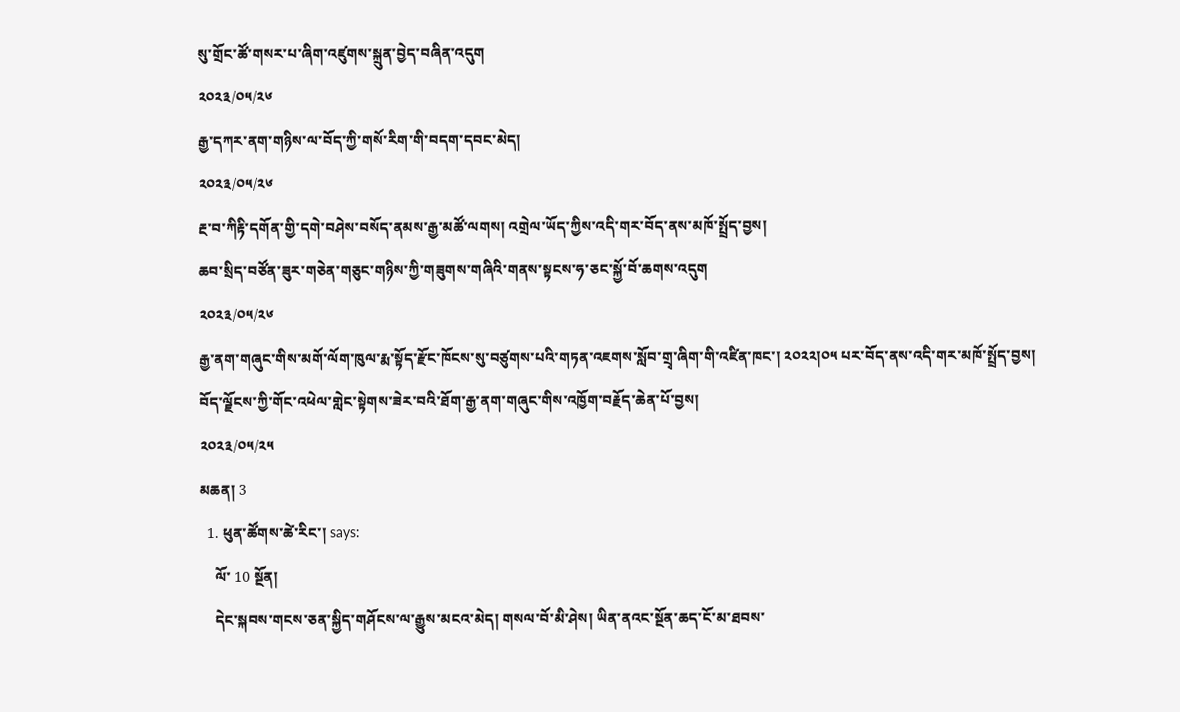སུ་གྲོང་ཚོ་གསར་པ་ཞིག་འཛུགས་སྐྲུན་བྱེད་བཞིན་འདུག
༢༠༢༣/༠༥/༢༦
རྒྱ་དཀར་ནག་གཉིས་ལ་བོད་ཀྱི་གསོ་རིག་གི་བདག་དབང་མེད།
༢༠༢༣/༠༥/༢༦
རྔ་བ་ཀིརྟི་དགོན་གྱི་དགེ་བཤེས་བསོད་ནམས་རྒྱ་མཚོ་ལགས། འགྲེལ་ཡོད་ཀྱིས་འདི་གར་བོད་ནས་མཁོ་སྤྲོད་བྱས།
ཆབ་སྲིད་བཙོན་ཟུར་གཅེན་གཅུང་གཉིས་ཀྱི་གཟུགས་གཞིའི་གནས་སྟངས་ཧ་ཅང་སྐྱོ་བོ་ཆགས་འདུག
༢༠༢༣/༠༥/༢༦
རྒྱ་ནག་གཞུང་གིས་མགོ་ལོག་ཁུལ་རྨ་སྟོད་རྫོང་ཁོངས་སུ་བཙུགས་པའི་གཏན་འཇགས་སློབ་གྲྭ་ཞིག་གི་འཛིན་ཁང་། ༢༠༢༢།༠༥ པར་བོད་ནས་འདི་གར་མཁོ་སྤྲོད་བྱས།
བོད་ལྗོངས་ཀྱི་གོང་འཕེལ་གླེང་སྟེགས་ཟེར་བའི་ཐོག་རྒྱ་ནག་གཞུང་གིས་འཁྱོག་བརྗོད་ཆེན་པོ་བྱས།
༢༠༢༣/༠༥/༢༥
མཆན། 3
  1. ཕུན་ཚོགས་ཚེ་རིང་། says:
    ལོ་ 10 སྔོན།
    དེང་སྐབས་གངས་ཅན་སྐྱིད་གཤོངས་ལ་རྒྱུས་མངའ་མེད། གསལ་བོ་མི་ཤེས། ཡིན་ནའང་སྔོན་ཆད་ངོ་མ་ཐབས་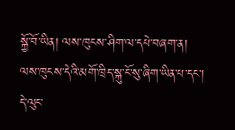སྐྱོ་བོ་ཡིན། ལས་ཁུངས་ཤིག་ལ་དཔེ་བཞག་ན། ལས་ཁུངས་དེའི་མགོ་ཁྲིད་སྐུ་ངོ་སུ་ཞིག་ཡིན་པ་དང་། དེ་ལུང་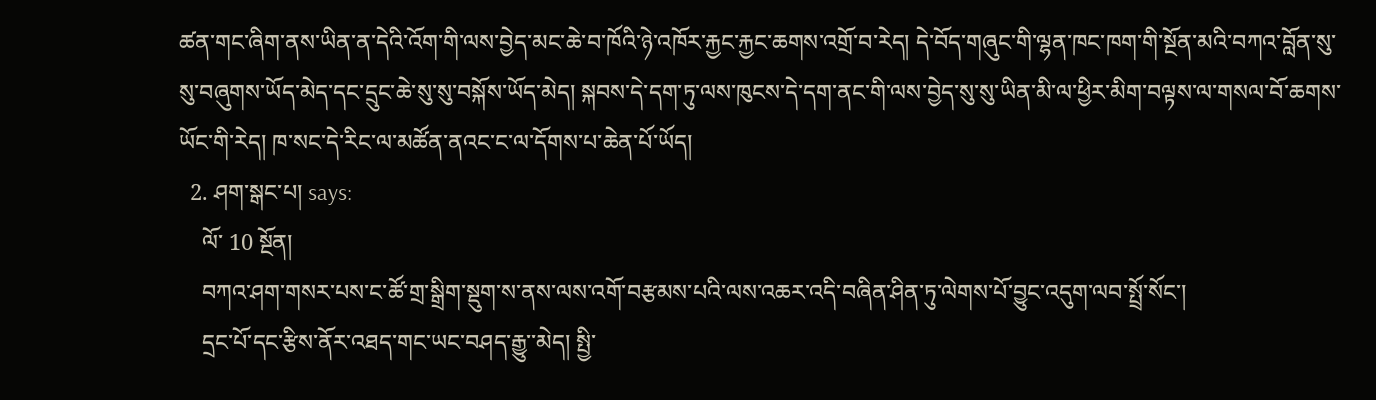ཚན་གང་ཞིག་ནས་ཡིན་ན་དེའི་འོག་གི་ལས་བྱེད་མང་ཆེ་བ་ཁོའི་ཉེ་འཁོར་རྐྱང་རྐྱང་ཆགས་འགྲོ་བ་རེད། དེ་བོད་གཞུང་གི་ལྷན་ཁང་ཁག་གི་སྔོན་མའི་བཀའ་བློན་སུ་སུ་བཞུགས་ཡོད་མེད་དང་དྲུང་ཆེ་སུ་སུ་བསྐོས་ཡོད་མེད། སྐབས་དེ་དག་ཏུ་ལས་ཁུངས་དེ་དག་ནང་གི་ལས་བྱེད་སུ་སུ་ཡིན་མི་ལ་ཕྱིར་མིག་བལྟས་ལ་གསལ་བོ་ཆགས་ཡོང་གི་རེད། ཁ་སང་དེ་རིང་ལ་མཚོན་ནའང་ང་ལ་དོགས་པ་ཆེན་པོ་ཡོད།
  2. ཤག་སྒང་པ། says:
    ལོ་ 10 སྔོན།
    བཀའ་ཤག་གསར་པས་ང་ཚོ་གྲ་སྒྲིག་སྡུག་ས་ནས་ལས་འགོ་བརྩམས་པའི་ལས་འཆར་འདི་བཞིན་ཤིན་ཏུ་ལེགས་པོ་བྱུང་འདུག་ལབ་སྤྲོ་སོང་།
    དྲང་པོ་དང་རྩིས་ནོར་འཐད་གང་ཡང་བཤད་རྒྱུ་་མེད། སྤྱི་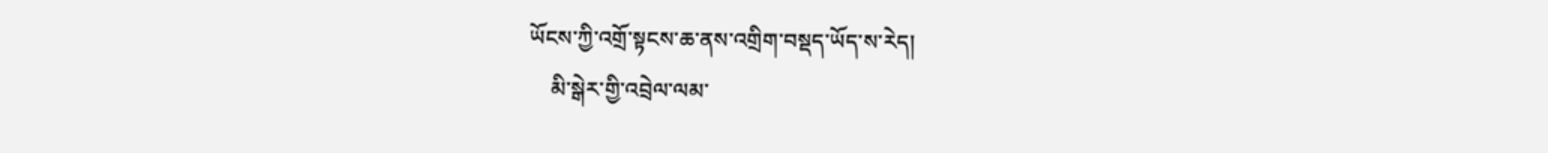ཡོངས་ཀྱི་འགྲོ་སྟངས་ཆ་ནས་འགྲིག་བསྡད་ཡོད་ས་རེད།
    མི་སྒེར་གྱི་འབྲེལ་ལམ་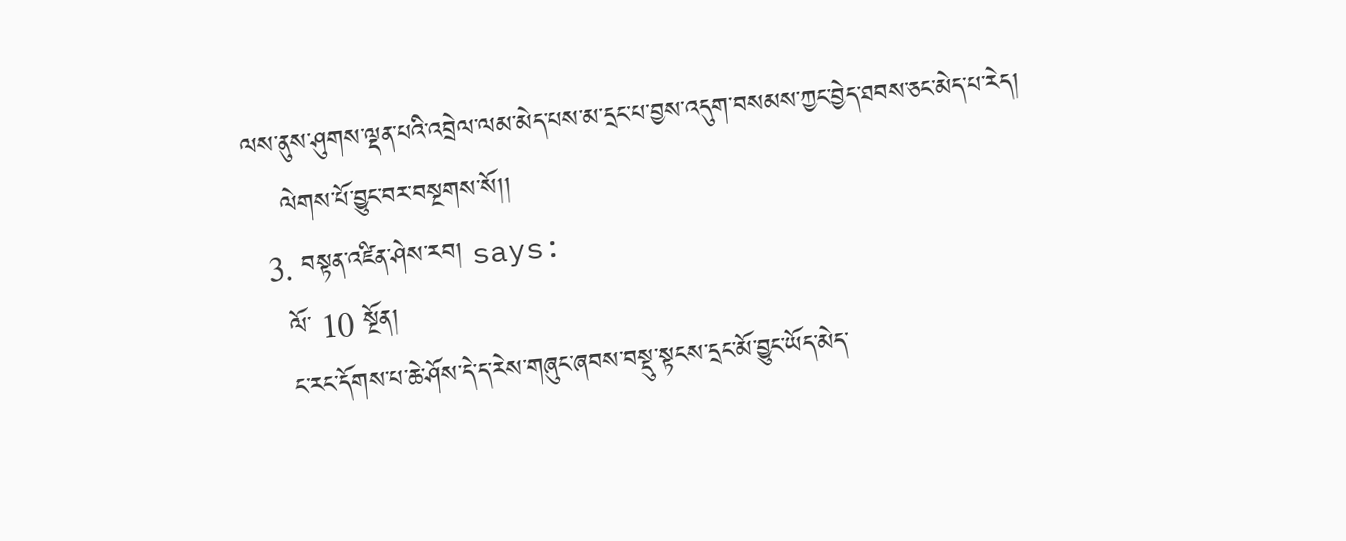ལས་ནུས་ཤུགས་ལྡན་པའི་འབྲེལ་ལམ་མེད་པས་མ་དྲང་པ་བྱས་འདུག་བསམས་ཀྱང་བྱེད་ཐབས་ཅང་མེད་པ་རེད།
    ལེགས་པོ་བྱུང་བར་བསྔགས་སོ།།
  3. བསྟན་འཛིན་ཤེས་རབ། says:
    ལོ་ 10 སྔོན།
    ང་རང་དོགས་པ་ཆེ་ཤོས་དེ་ད་རེས་གཞུང་ཞབས་བསྡུ་སྟངས་དྲང་མོ་བྱུང་ཡོད་མེད་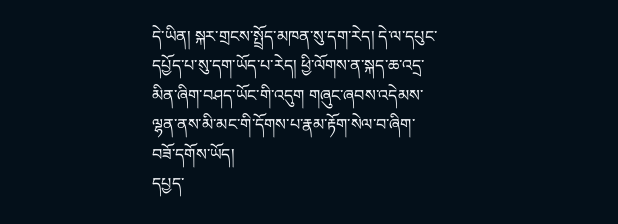དེ་ཡིན། སྐར་གྲངས་སྤྲོད་མཁན་སུ་དག་རེད། དེ་ལ་དཔུང་དཔྱོད་པ་སུ་དག་ཡོད་པ་རེད། ཕྱི་ལོགས་ན་སྐད་ཆ་འདྲ་མིན་ཞིག་བཤད་ཡོང་གི་འདུག གཞུང་ཞབས་འདེམས་ལྷན་ནས་མི་མང་གི་དོགས་པ་རྣམ་རྟོག་སེལ་བ་ཞིག་བཟོ་དགོས་ཡོད།
དཔྱད་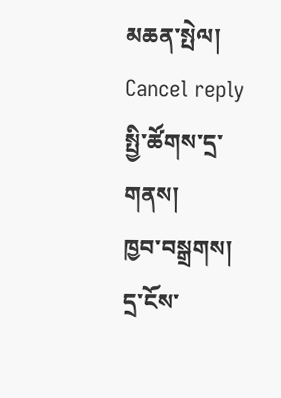མཆན་སྤེལ། Cancel reply
སྤྱི་ཚོགས་དྲ་གནས།
ཁྱབ་བསྒྲགས།
དྲ་ངོས་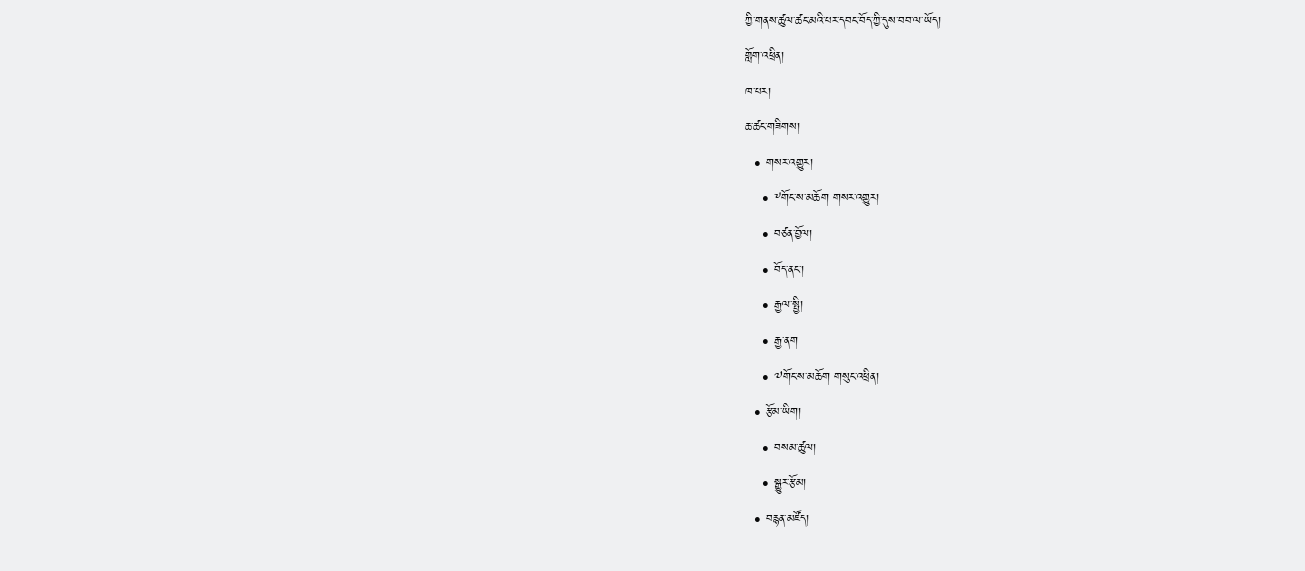ཀྱི་གནས་ཚུལ་ཚང་མའི་པར་དབང་བོད་ཀྱི་དུས་བབ་ལ་ཡོད།
གློག་འཕྲིན།
ཁ་པར།
ཆ་ཚང་གཟིགས།
  • གསར་འགྱུར།
    • ༸གོང་ས་མཆོག གསར་འགྱུར།
    • བཙན་བྱོལ།
    • བོད་ནང་།
    • རྒྱལ་སྤྱི།
    • རྒྱ་ནག
    • ༧གོང་ས་མཆོག གསུང་འཕྲིན།
  • རྩོམ་ཡིག།
    • བསམ་ཚུལ།
    • སྒྱུར་རྩོམ།
  • བརྙན་མཛོད།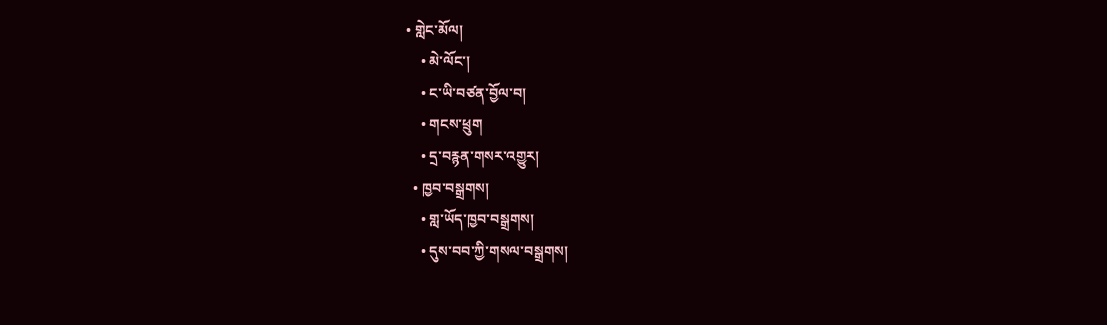• གླེང་མོལ།
    • མེ་ལོང་།
    • ང་ཡི་བཙན་བྱོལ་བ།
    • གངས་ཕྲུག
    • དྲ་བརྙན་གསར་འགྱུར།
  • ཁྱབ་བསྒྲགས།
    • གླ་ཡོད་ཁྱབ་བསྒྲགས།
    • དུས་བབ་ཀྱི་གསལ་བསྒྲགས།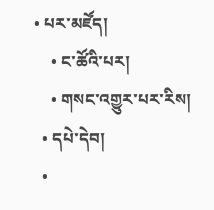• པར་མཛོད།
    • ང་ཚོའི་པར།
    • གསང་འགྱུར་པར་རིས།
  • དཔེ་དེབ།
  •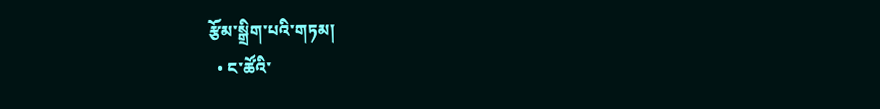རྩོམ་སྒྲིག་པའི་གཏམ།
  • ང་ཚོའི་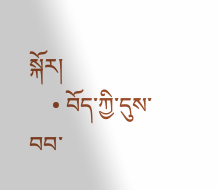སྐོར།
    • བོད་ཀྱི་དུས་བབ་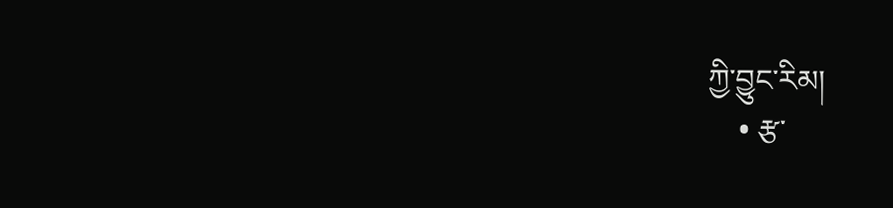ཀྱི་བྱུང་རིམ།
    • རྩ་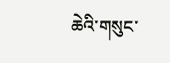ཆེའི་གསུང་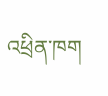འཕྲིན་ཁག